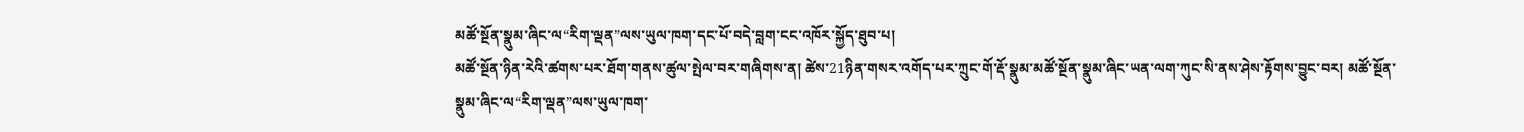མཚོ་སྔོན་སྣུམ་ཞིང་ལ“རིག་ལྡན”ལས་ཡུལ་ཁག་དང་པོ་བདེ་བླག་ངང་འཁོར་སྐྱོད་ཐུབ་པ།
མཚོ་སྔོན་ཉིན་རེའི་ཚགས་པར་ཐོག་གནས་ཚུལ་སྤེལ་བར་གཞིགས་ན། ཚེས་21ཉིན་གསར་འགོད་པར་ཀྲུང་གོ་རྡོ་སྣུམ་མཚོ་སྔོན་སྣུམ་ཞིང་ཡན་ལག་ཀུང་སི་ནས་ཤེས་རྟོགས་བྱུང་བར། མཚོ་སྔོན་སྣུམ་ཞིང་ལ“རིག་ལྡན”ལས་ཡུལ་ཁག་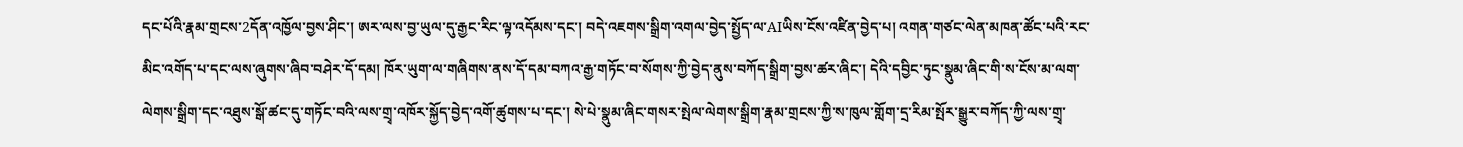དང་པོའི་རྣམ་གྲངས་2དོན་འཁྱོལ་བྱས་ཤིང་། ཨར་ལས་བྱ་ཡུལ་དུ་རྒྱང་རིང་ལྟ་འདོམས་དང་། བདེ་འཇགས་སྒྲིག་འགལ་བྱེད་སྤྱོད་ལ་AIཡིས་ངོས་འཛིན་བྱེད་པ། འགན་གཙང་ལེན་མཁན་ཚོང་པའི་རང་མིང་འགོད་པ་དང་ལས་ཞུགས་ཞིབ་བཤེར་དོ་དམ། ཁོར་ཡུག་ལ་གཞིགས་ནས་དོ་དམ་བཀའ་རྒྱ་གཏོང་བ་སོགས་ཀྱི་བྱེད་ནུས་བཀོད་སྒྲིག་བྱས་ཚར་ཞིང་། དེའི་དབྱིང་ཏུང་སྣུམ་ཞིང་གི་ས་ངོས་མ་ལག་ལེགས་སྒྲིག་དང་འཐུས་སྒོ་ཚང་དུ་གཏོང་བའི་ལས་གྲྭ་འཁོར་སྐྱོད་བྱེད་འགོ་ཚུགས་པ་དང་། སེ་པེ་སྣུམ་ཞིང་གསར་སྤེལ་ལེགས་སྒྲིག་རྣམ་གྲངས་ཀྱི་ས་ཁུལ་གློག་དྲ་རིམ་སྤོར་སྒྱུར་བཀོད་ཀྱི་ལས་གྲྭ་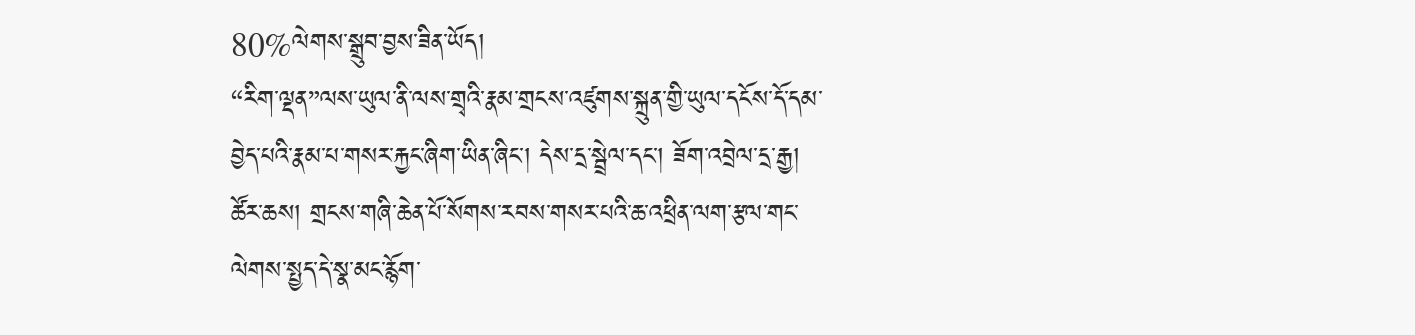80%ལེགས་སྒྲུབ་བྱས་ཟིན་ཡོད།
“རིག་ལྡན”ལས་ཡུལ་ནི་ལས་གྲྭའི་རྣམ་གྲངས་འཛུགས་སྐྲུན་གྱི་ཡུལ་དངོས་དོ་དམ་བྱེད་པའི་རྣམ་པ་གསར་རྐྱང་ཞིག་ཡིན་ཞིང་། དེས་དྲ་སྦྲེལ་དང་། ཟོག་འབྲེལ་དྲ་རྒྱ། ཚོར་ཆས། གྲངས་གཞི་ཆེན་པོ་སོགས་རབས་གསར་པའི་ཆ་འཕྲིན་ལག་རྩལ་གང་ལེགས་སྤྱད་དེ་སྣ་མང་རྙོག་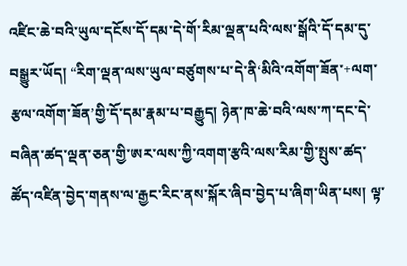འཛིང་ཆེ་བའི་ཡུལ་དངོས་དོ་དམ་དེ་གོ་རིམ་ལྡན་པའི་ལས་སྒོའི་དོ་དམ་དུ་བསྒྱུར་ཡོད། “རིག་ལྡན་ལས་ཡུལ་བཙུགས་པ་དེ་ནི‘མིའི་འགོག་ཟོན་+ལག་རྩལ་འགོག་ཟོན’གྱི་དོ་དམ་རྣམ་པ་བརྒྱུད། ཉེན་ཁ་ཆེ་བའི་ལས་ཀ་དང་དེ་བཞིན་ཚད་ལྡན་ཅན་གྱི་ཨར་ལས་ཀྱི་འགག་རྩའི་ལས་རིམ་གྱི་སྤུས་ཚད་ཚོད་འཛིན་བྱེད་གནས་ལ་རྒྱང་རིང་ནས་སྐོར་ཞིབ་བྱེད་པ་ཞིག་ཡིན་པས། ལྟ་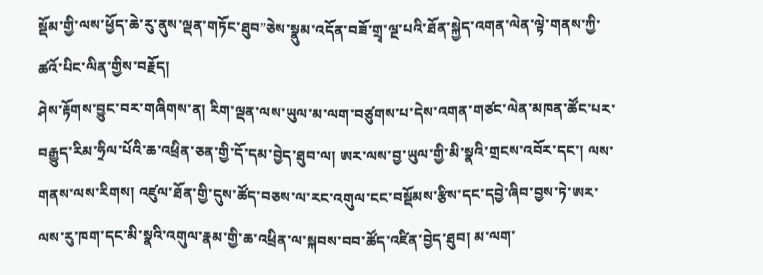སྡོམ་གྱི་ལས་ཕྱོད་ཆེ་རུ་ནུས་ལྡན་གཏོང་ཐུབ”ཅེས་སྣུམ་འདོན་བཟོ་གྲྭ་ལྔ་པའི་ཐོན་སྐྱེད་འགན་ལེན་ལྟེ་གནས་ཀྱི་ཚའོ་པིང་ལིན་གྱིས་བརྗོད།
ཤེས་རྟོགས་བྱུང་བར་གཞིགས་ན། རིག་ལྡན་ལས་ཡུལ་མ་ལག་བཙུགས་པ་དེས་འགན་གཙང་ལེན་མཁན་ཚོང་པར་བརྒྱུད་རིམ་ཧྲིལ་པོའི་ཆ་འཕྲིན་ཅན་གྱི་དོ་དམ་བྱེད་ཐུབ་ལ། ཨར་ལས་བྱ་ཡུལ་གྱི་མི་སྣའི་གྲངས་འབོར་དང་། ལས་གནས་ལས་རིགས། འཛུལ་ཐོན་གྱི་དུས་ཚོད་བཅས་ལ་རང་འགུལ་ངང་བསྡོམས་རྩིས་དང་དབྱེ་ཞིབ་བྱས་ཏེ་ཨར་ལས་རུ་ཁག་དང་མི་སྣའི་འགུལ་རྣམ་གྱི་ཆ་འཕྲིན་ལ་སྐབས་བབ་ཚོད་འཛིན་བྱེད་ཐུབ། མ་ལག་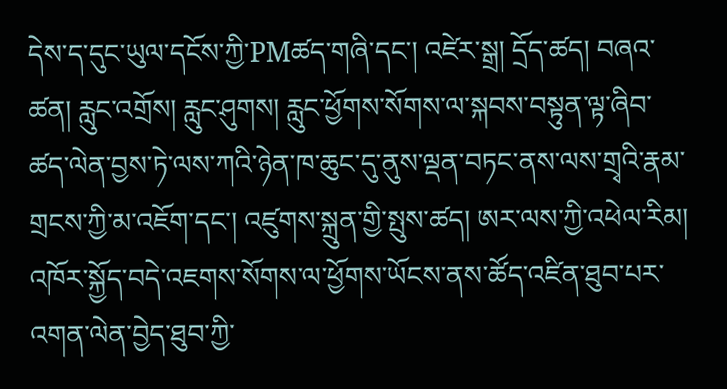དེས་ད་དུང་ཡུལ་དངོས་ཀྱི་PMཚད་གཞི་དང་། འཛེར་སྒྲ། དྲོད་ཚད། བཞའ་ཚན། རླུང་འགྲོས། རླུང་ཤུགས། རླུང་ཕྱོགས་སོགས་ལ་སྐབས་བསྟུན་ལྟ་ཞིབ་ཚད་ལེན་བྱས་ཏེ་ལས་ཀའི་ཉེན་ཁ་ཆུང་དུ་ནུས་ལྡན་བཏང་ནས་ལས་གྲྭའི་རྣམ་གྲངས་ཀྱི་མ་འཇོག་དང་། འཛུགས་སྐྲུན་གྱི་སྤུས་ཚད། ཨར་ལས་ཀྱི་འཕེལ་རིམ། འཁོར་སྐྱོད་བདེ་འཇགས་སོགས་ལ་ཕྱོགས་ཡོངས་ནས་ཚོད་འཛིན་ཐུབ་པར་འགན་ལེན་བྱེད་ཐུབ་ཀྱི་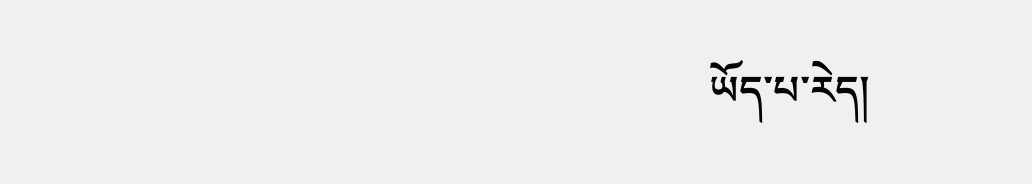ཡོད་པ་རེད།